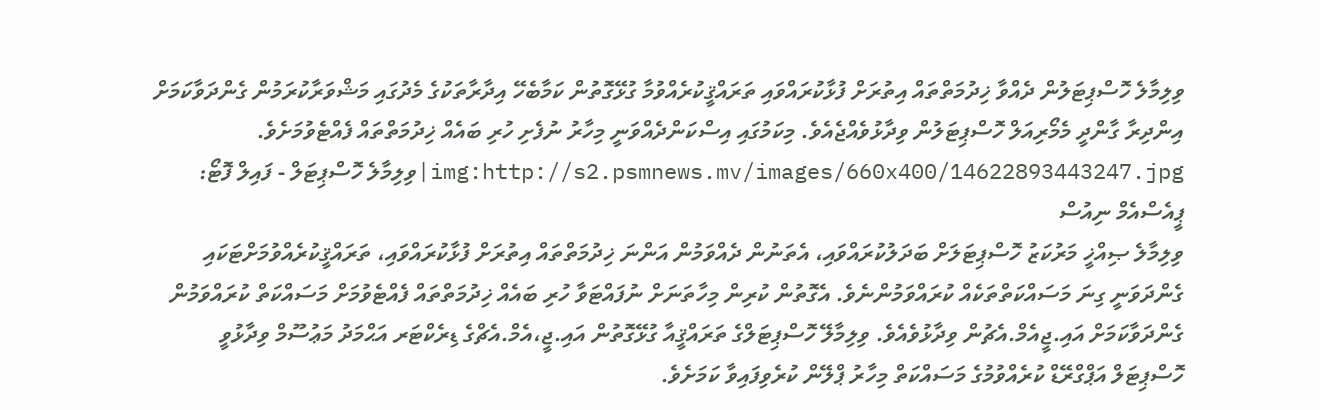ވިލިމާލެ ހޮސްޕިޓަލުން ދެއްވާ ޚިދުމަތްތައް އިތުރަށް ފުޅާކުރައްވައި ތަރައްޤީކުރެއްވުމާ ގުޅޭގޮތުން ކަމާބެހޭ އިދާރާތަކުގެ މެދުގައި މަޝްވަރާކުރަމުން ގެންދަވާކަމަށް އިންދިރާ ގާންދީ މެމޯރިއަލް ހޮސްޕިޓަލުން ވިދާޅުވެއްޖެއެވެ. މިކަމުގައި އިސްކަންދެއްވަނީ މިހާރު ނުފެށި ހުރި ބައެއް ޚިދުމަތްތައް ފެއްޓެވުމަށެވެ. img:http://s2.psmnews.mv/images/660x400/14622893443247.jpg|ވިލިމާލެ ހޮސްޕިޓަލް - ފައިލް ފޮޓޯ: ޕީއެސްއެމް ނިއުސް
ވިލިމާލެ ޞިއްޚީ މަރުކަޒު ހޮސްޕިޓަލަށް ބަދަލުކުރައްވައި، އެތަނުން ދެއްވަމުން އަންނަ ޚިދުމަތްތައް އިތުރަށް ފުޅާކުރައްވައި، ތަރައްޤީކުރެއްވުމަށްޓަކައި ގެންދަވަނީ ގިނަ މަސައްކަތްތަކެއް ކުރައްވަމުންނެވެ. އެގޮތުން ކުރިން މިހާތަނަށް ނުފައްޓަވާ ހުރި ބައެއް ޚިދުމަތްތައް ފެއްޓެވުމަށް މަސައްކަތް ކުރައްވަމުން ގެންދަވާކަމަށް އައި.ޖީއެމް.އެޗުން ވިދާޅުވެއެވެ. ވިލިމާލޭ ހޮސްޕިޓަލްގެ ތަރައްޤީއާ ގުޅޭގޮތުން އައި.ޖީ،އެމް.އެޗްގެ ޑިރެކްޓަރ އަޙްމަދު މަޢުސޫމް ވިދާޅުވީ ހޮސްޕިޓަލް އަޕްގްރޭޑް ކުރެއްވުމުގެ މަސައްކަތް މިހާރު ޕްލޭން ކުރެވިފައިވާ ކަމަށެވެ.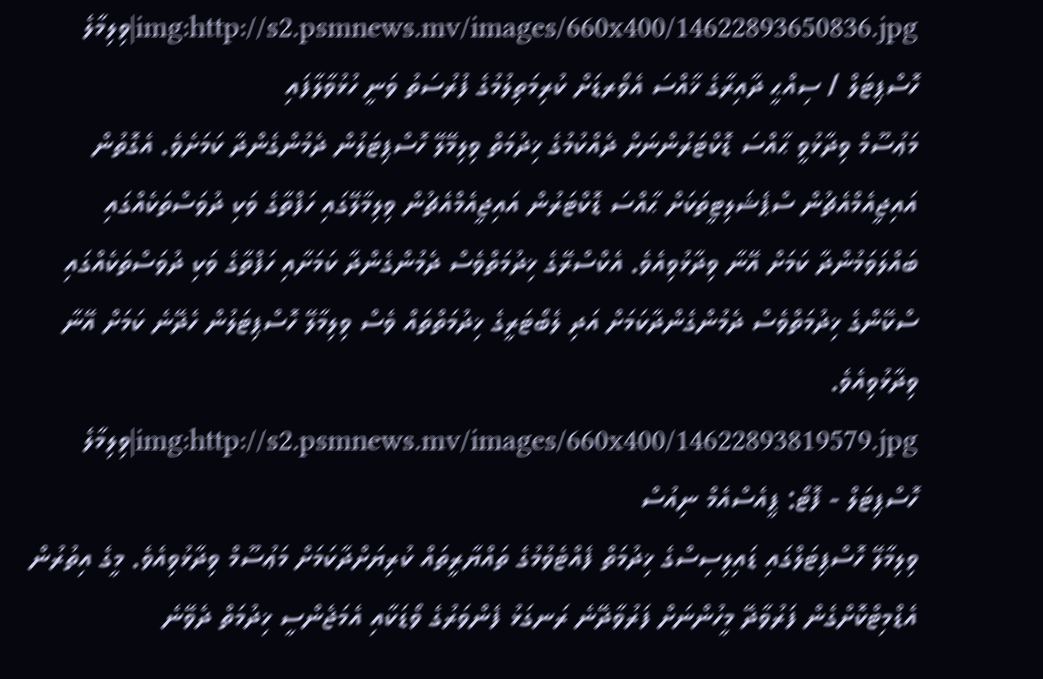img:http://s2.psmnews.mv/images/660x400/14622893650836.jpg|ވިލިމާލެ ހޮސްޕިޓަލް / ސިއްޙީ ދާއިރާގެ ޚާއްސަ އެވޯރޑަށް ކުރިމަތިލުމުގެ ފުރުސަތު ވަނީ ހުޅުވާލާފައި
މަޢުސޫމް ވިދާޅުވީ ޙާއްސަ ޑޮކްޓަރުންނަށް ދެއްކުމުގެ ޚިދުމަތް ވިލިމޭލޭ ހޮސްޕިޓަލުން ދެމުންގެންދާ ކަމަށެވެ. އެގޮތުން އައިޖީއެމްއެޗުން ސްޕެޝަލިޓީތަކަށް ޙާއްސަ ޑޮކްޓަރުން އައިޖީއެމްއެޗުން ވިލިމާލޭގައި ހަފްތާގެ ވަކި ދުވަސްތަކެއްގައި ބައްލަވަމުންދާ ކަމަށް އޭނާ ވިދާޅުވިއެވެ. އެކްސްރޭގެ ޚިދުމަތްވެސް ދެމުންގެންދާ ކަމަށާއި ހަފްތާގެ ވަކި ދުވަސްތަކެއްގައި ސްކޭންގެ ޚިދުމަތްވެސް ދެމުންގެންދާކަމަށް އަދި ލެބޯޓަރީގެ ޚިދުމަތްތައް ވެސް ވިލިމާލޭ ހޮސްޕިޓަލުން ހެދޭނެ ކަމަށް އޭނާ ވިދާޅުވިއެވެ. img:http://s2.psmnews.mv/images/660x400/14622893819579.jpg|ވިލިމާލެ ހޮސްޕިޓަލް - ފޮޓޯ: ޕީއެސްއެމް ނިއުސް
ވިލިމާލޭ ހޮސްޕިޓަލްގައި ޑައިލިސިސްގެ ޚިދުމަތް ފެއްޓެވުމުގެ ތައްޔާރީތައް ކުރިޔަށްދާކަމަށް މަޢުސޫމް ވިދާޅުވިއެވެ. މީގެ އިތުރުން އެޑްމިޓްކޮށްގެން ފަރުވާދޭ މީހުންނަށް ފަރުވާދޭނެ ރަނގަޅު ފެންވަރުގެ ވޯޑަކާއި އެމަޖެންސީ ޚިދުމަތް ދެވޭނެ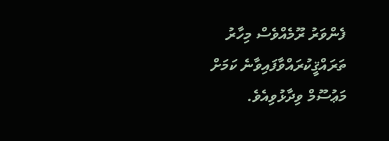ފެންވަރު ރޫމެއްވެސް މިހާރު ތަރައްޤީކުރައްވާފައިވާނެ ކަމަށް މަޢުސޫމް ވިދާޅުވިއެވެ.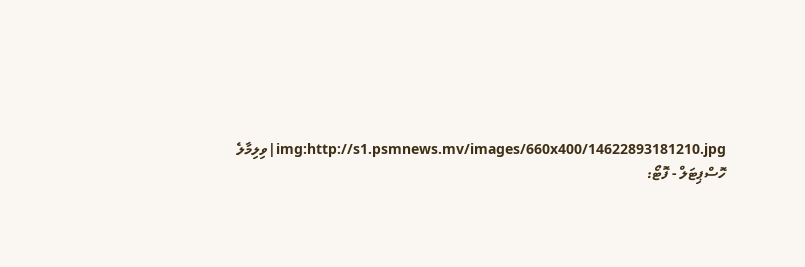img:http://s1.psmnews.mv/images/660x400/14622893181210.jpg|ވިލިމާލެ ހޮސްޕިޓަލް - ފޮޓޯ: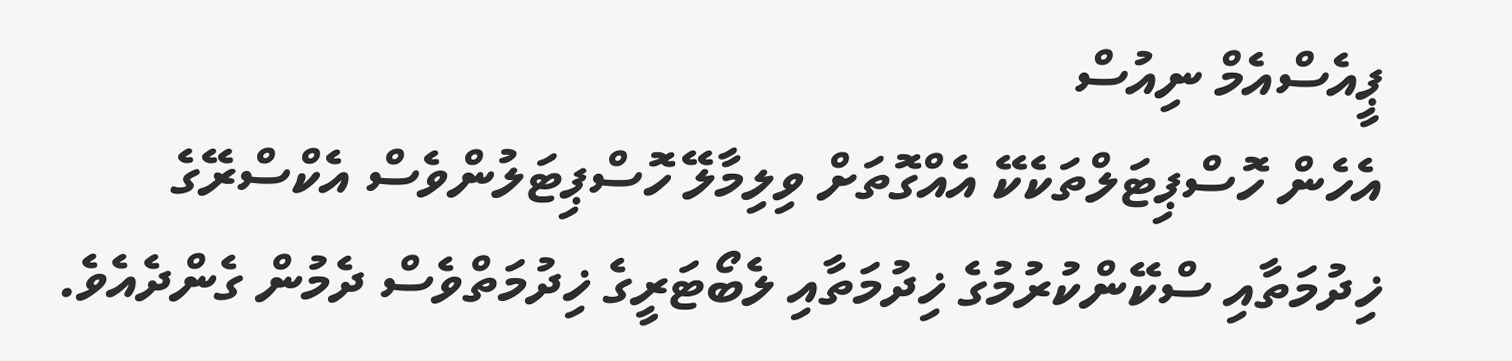ޕީއެސްއެމް ނިއުސް
އެހެން ހޮސްޕިޓަލްތަކެކޭ އެއްގޮތަށް ވިލިމާލޭ ހޮސްޕިޓަލުންވެސް އެކްސްރޭގެ ޚިދުމަތާއި ސްކޭންކުރުމުގެ ޚިދުމަތާއި ލެބޯޓަރީގެ ޚިދުމަތްވެސް ދެމުން ގެންދެއެވެ.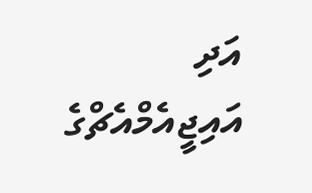އަދި އައިޖީއެމްއެޗްގެ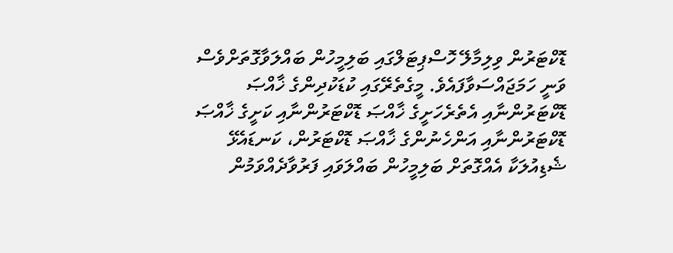ޑޮކްޓަރުން ވިލިމާލޭ ހޮސްޕިޓަލްގައި ބަލިމީހުން ބައްލަވާގޮތަށްވެސް ވަނީ ހަމަޖައްސަވާފައެވެ. މީގެތެރޭގައި ކުޑަކުދިންގެ ޚާއްޞަ ޑޮކްޓަރުންނާއި އެތެރެހަށީގެ ޚާއްޞަ ޑޮކްޓަރުންނާއި ކަށީގެ ޚާއްޞަ ޑޮކްޓަރުންނާއި އަންހެނުންގެ ޚާއްޞަ ޑޮކްޓަރުން، ކަނޑައެޅޭ ޝެޑިއުލަކާ އެއްގޮތަށް ބަލިމީހުން ބައްލަވައި ފަރުވާދެއްވަމުން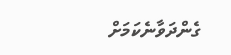ގެންދަވާނެކަމަށް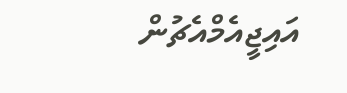އައިޖީއެމްއެޗުން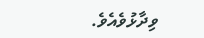ވިދާޅުވެއެވެ.